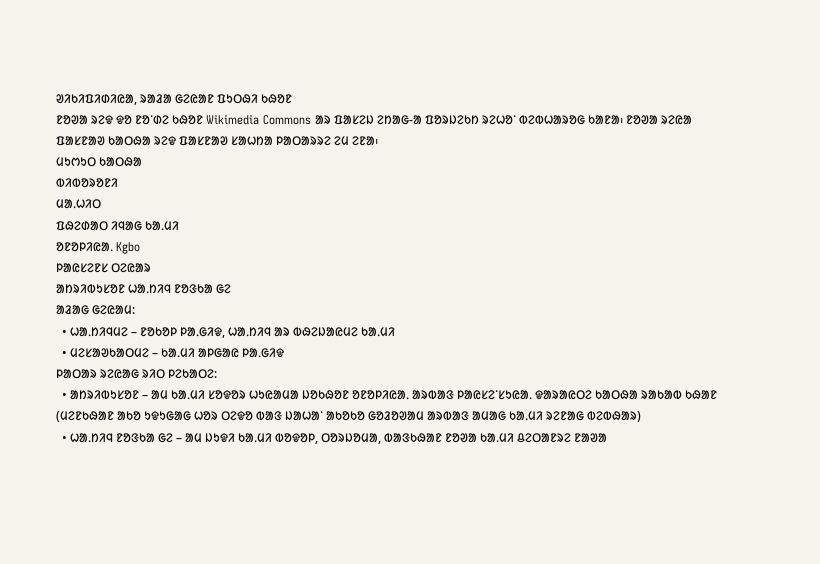ᱣᱤᱠᱤᱯᱤᱰᱤᱭᱟ, ᱨᱟᱲᱟ ᱜᱮᱭᱟᱱ ᱯᱩᱛᱷᱤ ᱠᱷᱚᱱ
ᱱᱚᱣᱟ ᱨᱮᱫ ᱫᱚ ᱱᱚᱸᱰᱮ ᱠᱷᱚᱱ Wikimedia Commons ᱟᱨ ᱯᱟᱥᱮᱡ ᱮᱴᱟᱜ-ᱟ ᱯᱚᱨᱡᱮᱠᱴ ᱨᱮᱦᱚᱸ ᱵᱮᱵᱦᱟᱨᱚᱜ ᱠᱟᱱᱟ᱾ ᱱᱚᱣᱟ ᱨᱮᱭᱟ ᱯᱟᱥᱱᱟᱣ ᱠᱟᱛᱷᱟ ᱨᱮᱫ ᱯᱟᱥᱱᱟᱣ ᱥᱟᱦᱴᱟ ᱞᱟᱛᱟᱨᱨᱮ ᱮᱢ ᱮᱱᱟ᱾
ᱢᱩᱬᱩᱛ ᱠᱟᱛᱷᱟ
ᱵᱤᱵᱚᱨᱚᱱᱤ
ᱢᱟᱹᱦᱤᱛ
ᱯᱷᱮᱰᱟᱛ ᱤᱧᱟᱜ ᱠᱟᱹᱢᱤ
ᱚᱱᱚᱞᱤᱭᱟᱹ Kgbo
ᱞᱟᱭᱥᱮᱱᱥ ᱛᱮᱭᱟᱨ
ᱟᱴᱨᱤᱵᱩᱥᱚᱱ ᱦᱟᱹᱴᱤᱧ ᱱᱚᱝᱠᱟ ᱜᱮ
ᱟᱲᱟᱜ ᱜᱮᱭᱟᱢ:
  • ᱦᱟᱹᱴᱤᱧᱢᱮ – ᱱᱚᱠᱚᱞ ᱞᱟᱹᱜᱤᱫ, ᱦᱟᱹᱴᱤᱧ ᱟᱨ ᱵᱷᱮᱡᱟᱭᱢᱮ ᱠᱟᱹᱢᱤ
  • ᱢᱮᱥᱟᱣᱠᱟᱛᱢᱮ – ᱠᱟᱹᱢᱤ ᱟᱞᱜᱟᱭ ᱞᱟᱹᱜᱤᱫ
ᱞᱟᱛᱟᱨ ᱨᱮᱭᱟᱜ ᱨᱤᱛ ᱞᱮᱠᱟᱛᱮ:
  • ᱟᱴᱨᱤᱵᱩᱥᱚᱱ – ᱟᱢ ᱠᱟᱹᱢᱤ ᱥᱚᱫᱚᱨ ᱦᱩᱭᱟᱢᱟ ᱡᱚᱠᱷᱚᱱ ᱚᱱᱚᱞᱤᱭᱟᱹ ᱟᱨᱵᱟᱝ ᱞᱟᱭᱥᱮᱸᱥᱩᱭᱟᱹ ᱫᱟᱨᱟᱭᱛᱮ ᱠᱟᱛᱷᱟ ᱨᱟᱠᱟᱵ ᱠᱷᱟᱱ (ᱢᱮᱱᱠᱷᱟᱱ ᱟᱠᱚ ᱩᱫᱩᱜᱟᱜ ᱦᱚᱨ ᱛᱮᱫᱚ ᱵᱟᱝ ᱡᱟᱦᱟᱸ ᱟᱠᱚᱠᱚ ᱜᱚᱲᱚᱣᱟᱢ ᱟᱨᱵᱟᱝ ᱟᱢᱟᱜ ᱠᱟᱹᱢᱤ ᱨᱮᱱᱟᱜ ᱵᱮᱵᱷᱟᱨ)
  • ᱦᱟᱹᱴᱤᱧ ᱱᱚᱝᱠᱟ ᱜᱮ – ᱟᱢ ᱡᱩᱫᱤ ᱠᱟᱹᱢᱤ ᱵᱚᱫᱚᱞ, ᱛᱚᱨᱡᱚᱢᱟ, ᱵᱟᱝᱠᱷᱟᱱ ᱱᱚᱣᱟ ᱠᱟᱹᱢᱤ ᱪᱮᱛᱟᱱᱨᱮ ᱱᱟᱣᱟ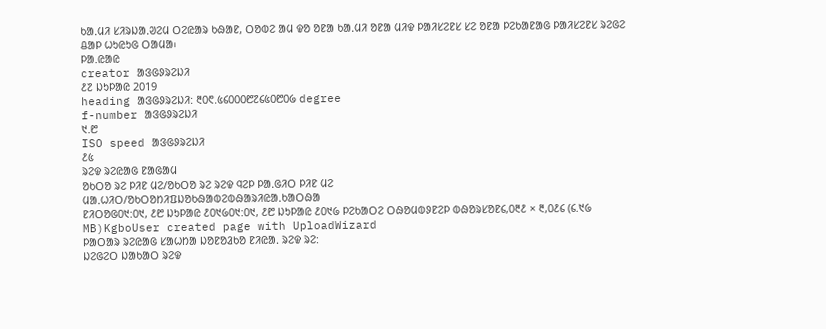ᱠᱟᱹᱢᱤ ᱥᱤᱨᱡᱟᱹᱣᱮᱢ ᱛᱮᱭᱟᱨ ᱠᱷᱟᱱ, ᱛᱚᱵᱮ ᱟᱢ ᱫᱚ ᱚᱱᱟ ᱠᱟᱹᱢᱤ ᱚᱱᱟ ᱢᱤᱫ ᱞᱟᱤᱥᱮᱱᱥ ᱥᱮ ᱚᱱᱟ ᱞᱮᱠᱟᱱᱟᱜ ᱞᱟᱤᱥᱮᱱᱥ ᱨᱮᱜᱮ ᱪᱟᱞ ᱦᱩᱭᱩᱜ ᱛᱟᱢᱟ᱾
ᱞᱟ.ᱭᱟᱭ
creator ᱟᱝᱜᱽᱨᱮᱡᱤ
᱒᱗ ᱡᱩᱞᱟᱭ 2019
heading ᱟᱝᱜᱽᱨᱮᱡᱤ: ᱓᱐᱖.᱕᱔᱐᱐᱐᱘᱗᱔᱕᱐᱘᱐᱙ degree
f-number ᱟᱝᱜᱽᱨᱮᱡᱤ
᱑.᱘
ISO speed ᱟᱝᱜᱽᱨᱮᱡᱤ
᱒᱕
ᱨᱮᱫ ᱨᱮᱭᱟᱜ ᱱᱟᱜᱟᱢ
ᱚᱠᱛᱚ ᱨᱮ ᱞᱤᱱ ᱢᱮ/ᱚᱠᱛᱚ ᱨᱮ ᱨᱮᱫ ᱧᱮᱞ ᱞᱟᱹᱜᱤᱛ ᱞᱤᱱ ᱢᱮ
ᱢᱟᱹᱦᱤᱛ/ᱚᱠᱛᱚᱴᱤᱯᱡᱚᱠᱷᱟᱵᱮᱵᱷᱟᱨᱤᱭᱟᱹᱠᱟᱛᱷᱟ
ᱱᱤᱛᱚᱜ᱐᱑:᱐᱑, ᱒᱘ ᱡᱩᱞᱟᱭ ᱒᱐᱑᱙᱐᱑:᱐᱑, ᱒᱘ ᱡᱩᱞᱟᱭ ᱒᱐᱑᱙ ᱞᱮᱠᱟᱛᱮ ᱛᱷᱚᱢᱵᱽᱱᱮᱞ ᱵᱷᱚᱨᱥᱚᱱ᱔,᱐᱓᱒ × ᱓,᱐᱒᱔ (᱔.᱑᱙ MB)KgboUser created page with UploadWizard
ᱞᱟᱛᱟᱨ ᱨᱮᱭᱟᱜ ᱥᱟᱦᱴᱟ ᱡᱚᱱᱚᱲᱠᱚ ᱱᱤᱭᱟᱹ ᱨᱮᱫ ᱨᱮ:
ᱡᱮᱜᱮᱛ ᱡᱟᱠᱟᱛ ᱨᱮᱫ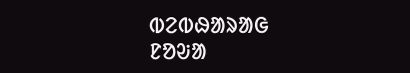ᱵᱮᱵᱷᱟᱨᱟᱜ
ᱱᱚᱶᱟ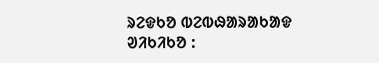ᱨᱮᱫᱠᱚ ᱵᱮᱵᱷᱟᱨᱟᱠᱟᱫ ᱣᱤᱠᱤᱠᱚ :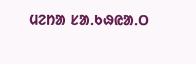ᱢᱮᱴᱟ ᱥᱟᱹᱠᱷᱭᱟᱹᱛ